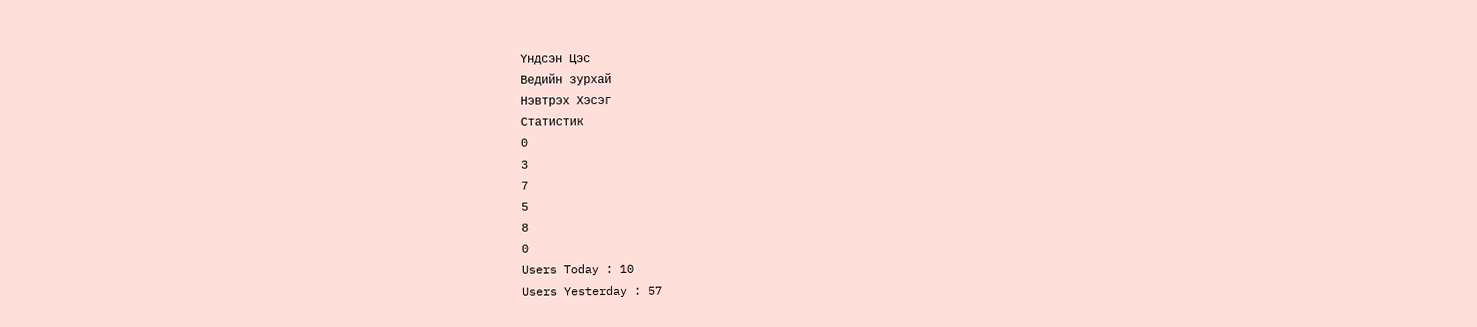Үндсэн Цэс
Ведийн зурхай
Нэвтрэх Хэсэг
Статистик
0
3
7
5
8
0
Users Today : 10
Users Yesterday : 57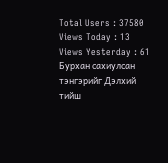Total Users : 37580
Views Today : 13
Views Yesterday : 61
Бурхан сахиулсан тэнгэрийг Дэлхий тийш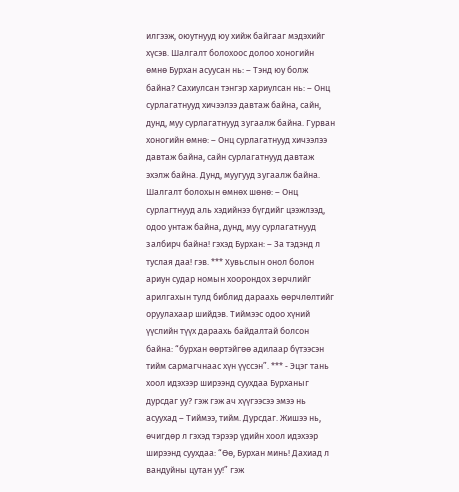илгээж, оюутнууд юу хийж байгааг мэдэхийг хүсэв. Шалгалт болохоос долоо хоногийн өмнө Бурхан асуусан нь: – Тэнд юу болж байна? Сахиулсан тэнгэр хариулсан нь: – Онц сурлагатнууд хичээлээ давтаж байна, сайн, дунд, муу сурлагатнууд зугаалж байна. Гурван хоногийн өмнө: – Онц сурлагатнууд хичээлээ давтаж байна, сайн сурлагатнууд давтаж эхэлж байна. Дунд, муугууд зугаалж байна. Шалгалт болохын өмнөх шөнө: – Онц сурлагтнууд аль хэдийнээ бүгдийг цээжлээд, одоо унтаж байна, дунд, муу сурлагатнууд залбирч байна! гэхэд Бурхан: – За тэдэнд л туслая даа! гэв. *** Хувьслын онол болон ариун судар номын хоорондох зөрчлийг арилгахын тулд библид дараахь өөрчлөлтийг оруулахаар шийдэв. Тиймээс одоо хүний үүслийн түүх дараахь байдалтай болсон байна: “бурхан өөртэйгөө адилаар бүтээсэн тийм сармагчнаас хүн үүссэн”. *** ‑ Эцэг тань хоол идэхээр ширээнд суухдаа Бурханыг дурсдаг уу? гэж гэж ач хүүгээсээ эмээ нь асуухад – Тиймээ, тийм. Дурсдаг. Жишээ нь, өчигдөр л гэхэд тэрээр үдийн хоол идэхээр ширээнд суухдаа: “Өө, Бурхан минь! Дахиад л вандуйны цутан уу!” гэж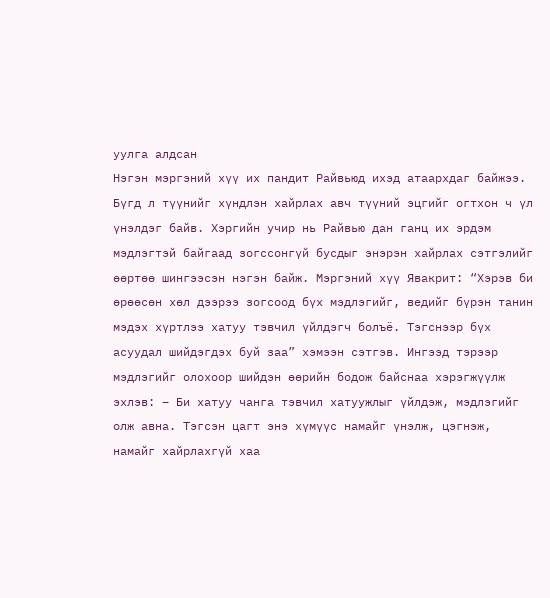уулга алдсан
Нэгэн мэргэний хүү их пандит Райвьюд ихэд атаархдаг байжээ. Бүгд л түүнийг хүндлэн хайрлах авч түүний эцгийг огтхон ч үл үнэлдэг байв. Хэргийн учир нь Райвью дан ганц их эрдэм мэдлэгтэй байгаад зогссонгүй бусдыг энэрэн хайрлах сэтгэлийг өөртөө шингээсэн нэгэн байж. Мэргэний хүү Явакрит: “Хэрэв би өрөөсөн хөл дээрээ зогсоод бүх мэдлэгийг, ведийг бүрэн танин мэдэх хүртлээ хатуу тэвчил үйлдэгч болъё. Тэгснээр бүх асуудал шийдэгдэх буй заа” хэмээн сэтгэв. Ингээд тэрээр мэдлэгийг олохоор шийдэн өөрийн бодож байснаа хэрэгжүүлж эхлэв: – Би хатуу чанга тэвчил хатуужлыг үйлдэж, мэдлэгийг олж авна. Тэгсэн цагт энэ хүмүүс намайг үнэлж, цэгнэж, намайг хайрлахгүй хаа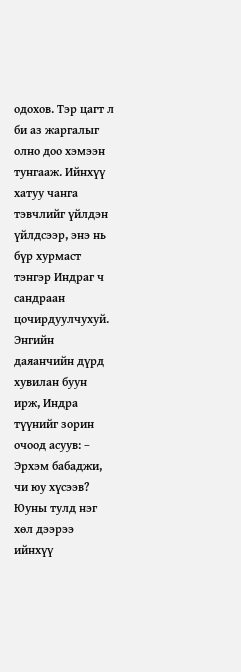одохов. Тэр цагт л би аз жаргалыг олно доо хэмээн тунгааж. Ийнхүү хатуу чанга тэвчлийг үйлдэн үйлдсээр, энэ нь бүр хурмаст тэнгэр Индраг ч сандраан цочирдуулчухуй. Энгийн даяанчийн дүрд хувилан буун ирж, Индра түүнийг зорин очоод асуув: – Эрхэм бабаджи, чи юу хүсээв? Юуны тулд нэг хөл дээрээ ийнхүү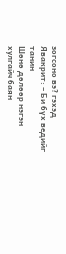зогсоно вэ? гэхэд Явакрит: – Би бүх ведийг танин
Шөнө дөлөөр нэгэн хулгайч баян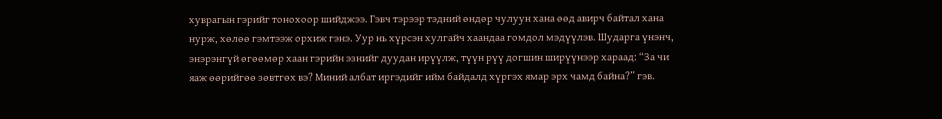хуврагын гэрийг тонохоор шийджээ. Гэвч тэрээр тэдний өндөр чулуун хана өөд авирч байтал хана нурж, хөлөө гэмтээж орхиж гэнэ. Уур нь хүрсэн хулгайч хаандаа гомдол мэдүүлэв. Шударга үнэнч, энэрэнгүй өгөөмөр хаан гэрийн эзнийг дуудан ирүүлж, түүн рүү догшин ширүүнээр хараад: “За чи яаж өөрийгөө зөвтгөх вэ? Миний албат иргэдийг ийм байдалд хүргэх ямар эрх чамд байна?” гэв.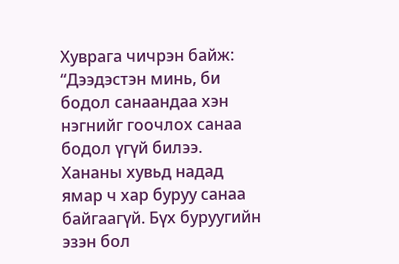Хуврага чичрэн байж: “Дээдэстэн минь, би бодол санаандаа хэн нэгнийг гоочлох санаа бодол үгүй билээ. Хананы хувьд надад ямар ч хар буруу санаа байгаагүй. Бүх буруугийн эзэн бол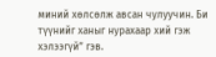миний хөлсөлж авсан чулуучин. Би түүнийг ханыг нурахаар хий гэж хэлээгүй” гэв.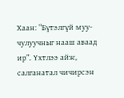Хаан: “Бүтэлгүй муу-чулуучныг нааш аваад ир”. Үхтлээ айж, салганатал чичирсэн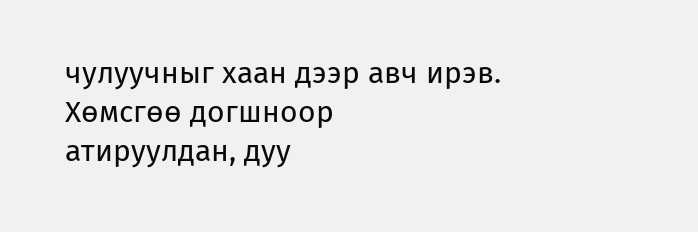чулуучныг хаан дээр авч ирэв. Хөмсгөө догшноор атируулдан, дуу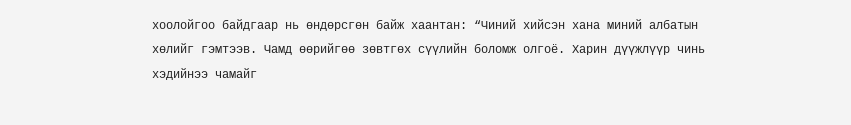хоолойгоо байдгаар нь өндөрсгөн байж хаантан: “Чиний хийсэн хана миний албатын хөлийг гэмтээв. Чамд өөрийгөө зөвтгөх сүүлийн боломж олгоё. Харин дүүжлүүр чинь хэдийнээ чамайг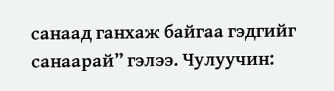санаад ганхаж байгаа гэдгийг санаарай” гэлээ. Чулуучин: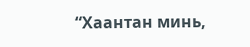“Хаантан минь,